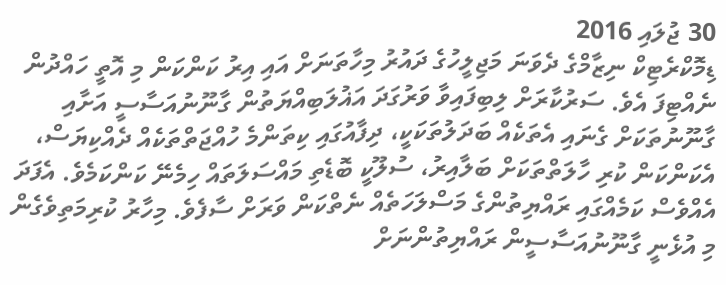30 ޖުލައި 2016
ޑިމޮކްރެޓިކް ނިޒާމްގެ ދެވަނަ މަޖިލީހުގެ ދައުރު މިހާތަނަށް އައި އިރު ކަންކަން މި އޮތީ ހައްދުން ނެއްޓިފަ އެވެ. ސަރުކާރަށް ލިބިފައިވާ ވަރުގަދަ އަޣުލަބިއްޔަތުން ގާނޫނުއަސާސީ އަށާއި ގާނޫނުތަކަށް ގެނައި އެތަކެއް ބަދަލުތަކަކީ، ދިފާއުގައި ކިތަންމެ ހުއްޖަތްތަކެއް ދެއްކިޔަސް، އެކަންކަން ކުރި ހާލަތްތަކަށް ބަލާއިރު، ސުލޫކީ ބޮޑެތި މައްސަލަތައް ހިމެނޭ ކަންކަމެވެ. އެފަދަ އެއްވެސް ކަމެއްގައި ރައްޔިތުންގެ މަސްލަހަތެއް ނެތްކަން ވަރަށް ސާފެވެ. މިހާރު ކުރިމަތިވެގެން މި އުޅެނީ ގާނޫނުއަސާސީން ރައްޔިތުންނަށް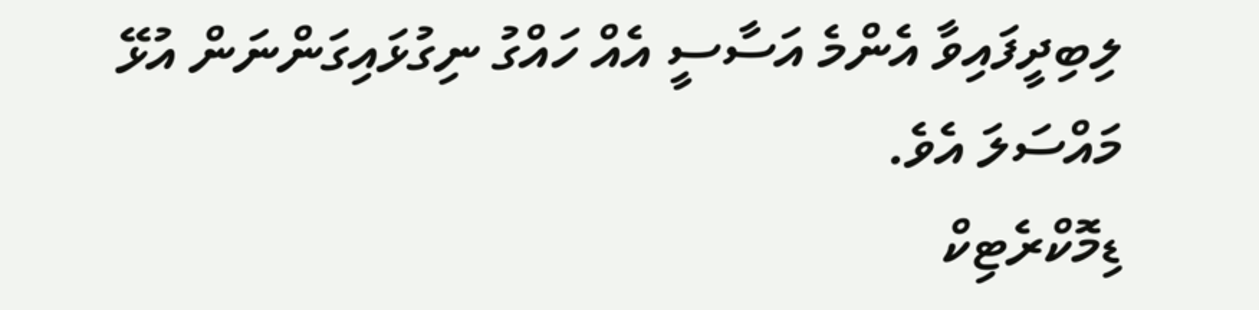ލިބިދީފައިވާ އެންމެ އަސާސީ އެއް ހައްގު ނިގުޅައިގަންނަން އުޅޭ މައްސަލަ އެވެ.
ޑިމޮކްރެޓިކް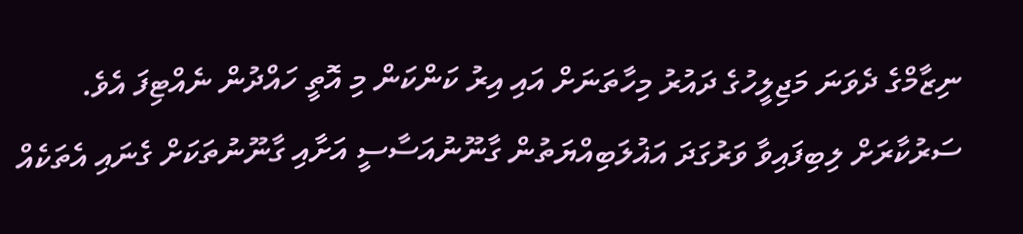ނިޒާމްގެ ދެވަނަ މަޖިލީހުގެ ދައުރު މިހާތަނަށް އައި އިރު ކަންކަން މި އޮތީ ހައްދުން ނެއްޓިފަ އެވެ. ސަރުކާރަށް ލިބިފައިވާ ވަރުގަދަ އަޣުލަބިއްޔަތުން ގާނޫނުއަސާސީ އަށާއި ގާނޫނުތަކަށް ގެނައި އެތަކެއް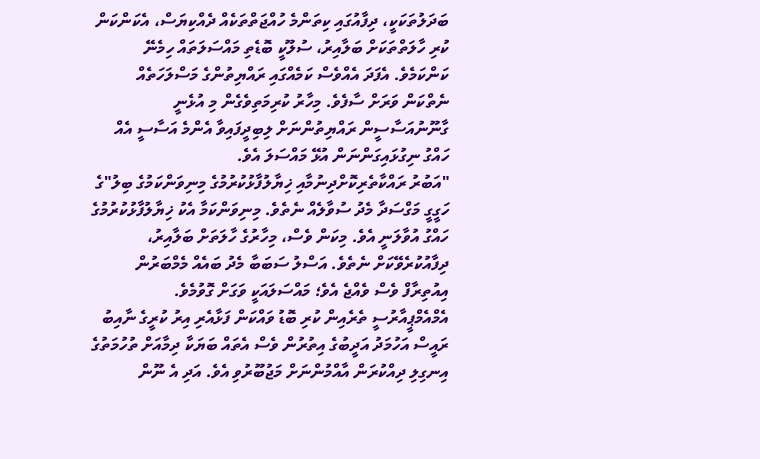ބަދަލުތަކަކީ، ދިފާއުގައި ކިތަންމެ ހުއްޖަތްތަކެއް ދެއްކިޔަސް، އެކަންކަން ކުރި ހާލަތްތަކަށް ބަލާއިރު، ސުލޫކީ ބޮޑެތި މައްސަލަތައް ހިމެނޭ ކަންކަމެވެ. އެފަދަ އެއްވެސް ކަމެއްގައި ރައްޔިތުންގެ މަސްލަހަތެއް ނެތްކަން ވަރަށް ސާފެވެ. މިހާރު ކުރިމަތިވެގެން މި އުޅެނީ ގާނޫނުއަސާސީން ރައްޔިތުންނަށް ލިބިދީފައިވާ އެންމެ އަސާސީ އެއް ހައްގު ނިގުޅައިގަންނަން އުޅޭ މައްސަލަ އެވެ.
"އަބުރު ރައްކާތެރިކޮށްދިނުމާއި ޚިޔާލުފާޅުކުރުމުގެ މިނިވަންކަމުގެ ބިލު"ގެ ހަގީގީ މަގްސަދާ މެދު ސުވާލެއް ނެތެވެ. މިނިވަންކަމާ އެކު ޚިޔާލުފާޅުކުރުމުގެ ހައްގު އުވާލަނީ އެވެ. މިކަން ވެސް، މިހާރުގެ ހާލަތަށް ބަލާއިރު، ދިފާއުކުރެވޭކަށް ނެތެވެ. އަސްލު ސަބަބާ މެދު ބައެއް މެމްބަރުން އިއުތިރާފް ވެސް ވެއްޖެ އެވެ؛ މައްސަލައަކީ ވަގަށް ގޮވުމެވެ.
އެމްއެމްޕީއާރުސީ ތެރެއިން ކުރި ބޮޑު ވައްކަން ފަޅާއެރި އިރު ކުރީގެ ނާއިބު ރައީސް އަހުމަދު އަދީބުގެ އިތުރުން ވެސް އެތައް ބަޔަކާ ދިމާއަށް ތުހުމަތުގެ އިނގިލި ދިއްކުރަން އާއްމުންނަށް މަޖުބޫރުވި އެވެ. އަދި އެ ނޫން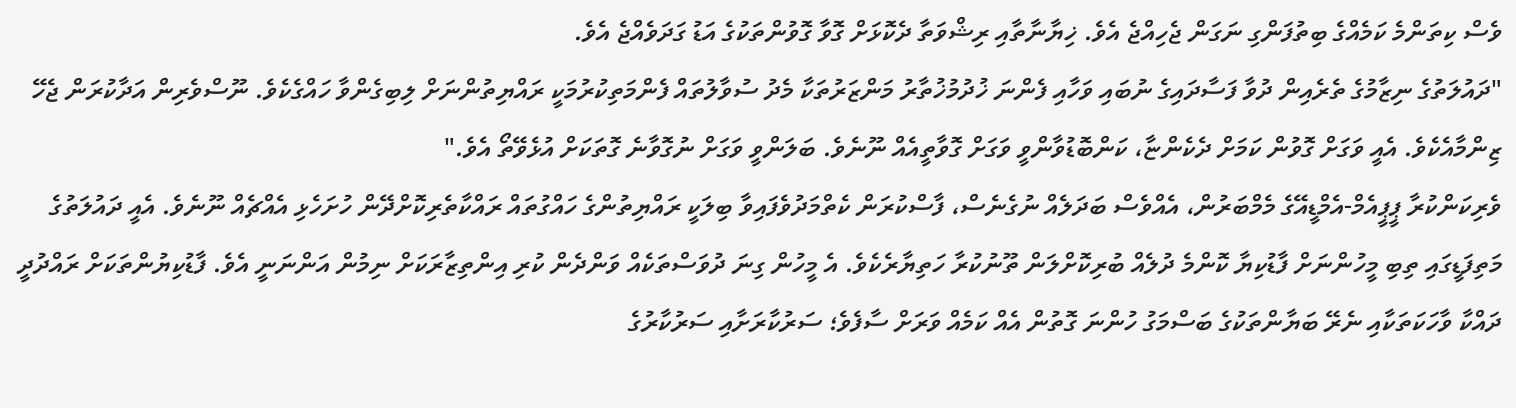ވެސް ކިތަންމެ ކަމެއްގެ ބިތުފަންގި ނަގަން ޖެހިއްޖެ އެވެ. ޚިޔާނާތާއި ރިޝްވަތާ ދެކޮޅަށް ގޮވާ ގޮވުންތަކުގެ އަޑު ގަދަވެއްޖެ އެވެ.
"ދައުލަތުގެ ނިޒާމުގެ ތެރެއިން ދުވާ ފަސާދައިގެ ނުބައި ވަހާއި ފެންނަ ޚުދުމުޚުތާރު މަންޒަރުތަކާ މެދު ސުވާލުތައް ފެންމަތިކުރުމަކީ ރައްޔިތުންނަށް ލިބިގެންވާ ހައްގެކެވެ. ނޫސްވެރިން އަދާކުރަން ޖެހޭ ޒިންމާއެކެވެ. އެއީ ވަގަށް ގޮވުން ކަމަށް ދެކެންޏާ، ކަންބޮޑުވާންވީ ވަގަށް ގޮވާތީއެއް ނޫނެވެ. ބަލަންވީ ވަގަށް ނުގޮވާނެ ގޮތަކަށް އުޅެވޭތޯ އެވެ."
ވެރިކަންކުރާ ޕީޕީއެމް-އެމްޑީއޭގެ މެމްބަރުން، އެއްވެސް ބަދަލެއް ނުގެނެސް، ފާސްކުރަން ކެތްމަދުވެފައިވާ ބިލަކީ ރައްޔިތުންގެ ހައްގުތައް ރައްކާތެރިކޮށްދޭން ހުށަހެޅި އެއްޗެއް ނޫނެވެ. އެއީ ދައުލަތުގެ މަތިފަޑީގައި ތިބި މީހުންނަށް ފާޑުކިޔާ ކޮންމެ ދުލެއް ބުރިކޮށްލަން ތޫނުކުރާ ހަތިޔާރެކެވެ. އެ މީހުން ގިނަ ދުވަސްތަކެއް ވަންދެން ކުރި އިންތިޒާރަކަށް ނިމުން އަންނަނީ އެވެ. ފާޑުކިޔުންތަކަށް ރައްދުދީ ދައްކާ ވާހަކަތަކާއި ނެރޭ ބަޔާންތަކުގެ ބަސްމަގު ހުންނަ ގޮތުން އެއް ކަމެއް ވަރަށް ސާފެވެ؛ ސަރުކާރަށާއި ސަރުކާރުގެ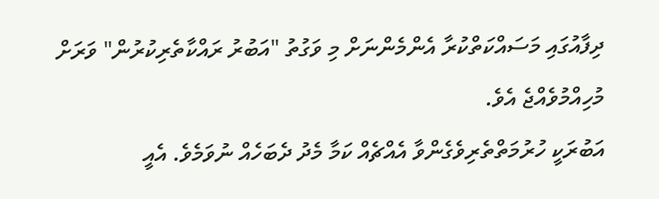ދިފާއުގައި މަސައްކަތްކުރާ އެންމެންނަށް މި ވަގުތު "އަބުރު ރައްކާތެރިކުރުން" ވަރަށް މުހިއްމުވެއްޖެ އެވެ.
އަބުރަކީ ހުރުމަތްތެރިވެގެންވާ އެއްޗެއް ކަމާ މެދު ދެބަހެއް ނުވަމެވެ. އެއީ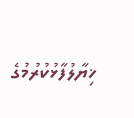ޚިޔާލުފާޅުކުރުމުގެ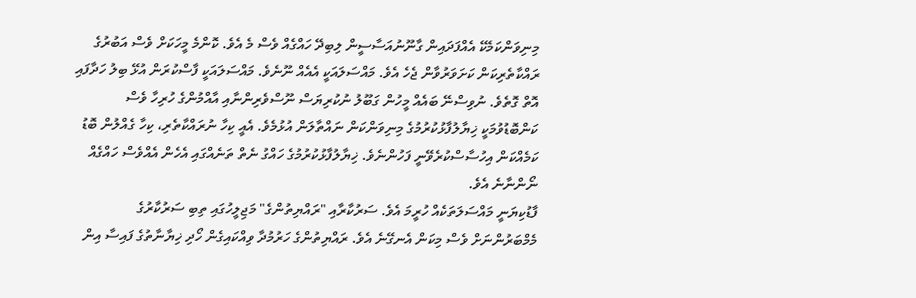މިނިވަންކަމެކޭ އެއްފަދައިން ގާނޫނުއަސާސީން ލިބިދޭ ހައްގެއް ވެސް މެ އެވެ. ކޮންމެ މީހަކަށް ވެސް އަބުރުގެ ރައްކާތެރިކަން ކަށަވަރުވާން ޖެހެ އެވެ. މައްސަލައަކީ އެއެއް ނޫނެވެ. މައްސަލައަކީ ފާސްކުރަން އުޅޭ ބިލު ހަދާފައި އޮތް ގޮތެވެ. ނުވިސްނޭ ބައެއް މީހުން ގަބޫލު ނުކުރިޔަސް ނޫސްވެރިންނާއި އާއްމުންގެ ހުރިހާ ވެސް ކަންބޮޑުވުމަކީ ޚިޔާލުފާޅުކުރުމުގެ މިނިވަންކަން ނައްތާލަން އުޅުމެވެ. އެއީ ކިހާ ނުރައްކާތެރި، ކިހާ ގެއްލުން ބޮޑު ކަމެއްކަން އިހުސާސްކުރެވޭނީ ފަހުންނެވެ. ޚިޔާލުފާޅުކުރުމުގެ ހައްގު ނެތް ތަނެއްގައި އެހެން އެއްވެސް ހައްގެއް ނޯންނާނެ އެވެ.
ފާޑުކިޔަނީ މައްސަލަތަކެއް ހުރީމަ އެވެ. ސަރުކާރާއި "ރައްޔިތުންގެ" މަޖިލީހުގައި ތިބި ސަރުކާރުގެ މެމްބަރުންނަށް ވެސް މިކަން އެނގޭނެ އެވެ. ރައްޔިތުންގެ ހަރުމުދާ ވިއްކައިގެން ހޯދި ޚިޔާނާތުގެ ފައިސާ އިން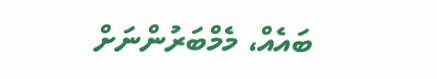ބައެއް، މެމްބަރުންނަށް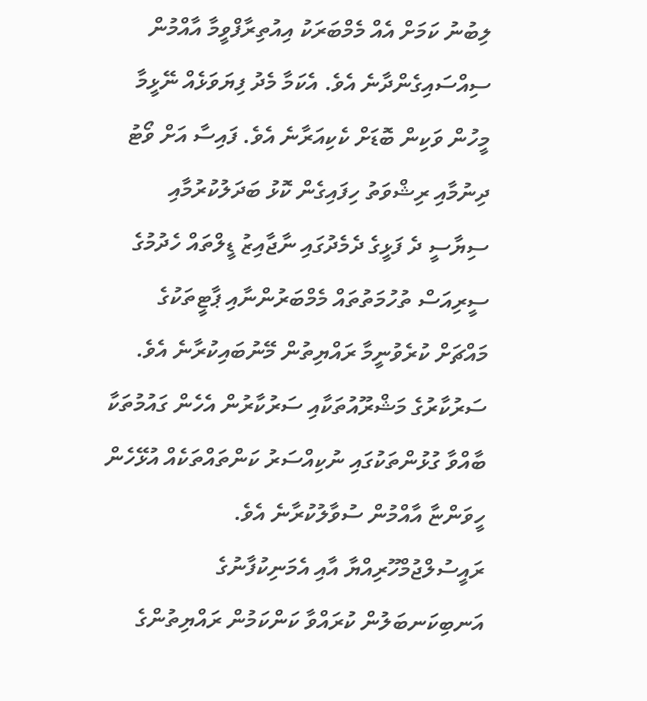ލިބުނު ކަމަށް އެއް މެމްބަރަކު އިއުތިރާފްވީމާ އާއްމުން ސިއްސައިގެންދާނެ އެވެ. އެކަމާ މެދު ފިޔަވަޅެއް ނޭޅީމާ މީހުން ވަކިން ބޮޑަށް ކެކިއަރާނެ އެވެ. ފައިސާ އަށް ވޯޓު ދިނުމާއި ރިޝްވަތު ހިފައިގެން ކޮޅު ބަދަލުކުރުމާއި ސިޔާސީ ދެ ފަޅީގެ ދެމެދުގައި ނާޖާއިޒު ޑީލްތައް ހެދުމުގެ ސީރިއަސް ތުހުމަތުތައް މެމްބަރުންނާއި ޕާޓީތަކުގެ މައްޗަށް ކުރެވުނީމާ ރައްޔިތުން މޭނުބައިކުރާނެ އެވެ.
ސަރުކާރުގެ މަޝްރޫއުތަކާއި ސަރުކާރުން އެހެން ގައުމުތަކާ ބާއްވާ ގުޅުންތަކުގައި ނުކިއްސަރު ކަންތައްތަކެއް އުޅޭހެން ހީވަންޏާ އާއްމުން ސުވާލުކުރާނެ އެވެ. ރައީސުލްޖުމްހޫރިއްޔާ އާއި އެމަނިކުފާނުގެ އަނބިކަނބަލުން ކުރައްވާ ކަންކަމުން ރައްޔިތުންގެ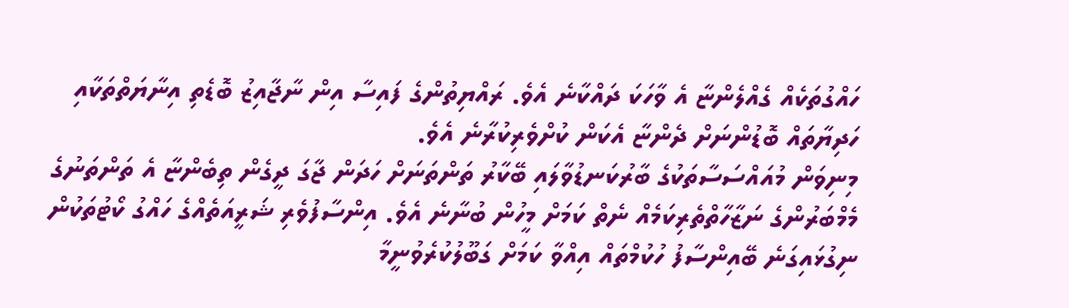ހައްގުތަކެއް ގެއްލެންޏާ އެ ވާހަކަ ދައްކާނެ އެވެ. ރައްޔިތުންގެ ފައިސާ އިން ނާޖާއިޒު ބޮޑެތި އިނާޔަތްތަކާއި ހަދިޔާތައް ބޮޑުންނަށް ދެންޏާ އެކަން ކުށްވެރިކުރާނެ އެވެ.
މިނިވަން މުއައްސަސާތަކުގެ ބާރުކަނޑުވާލައި ބޭކާރު ތަންތަނަށް ހަދަން ޖާގަ ދީގެން ތިބެންޏާ އެ ތަންތަނުގެ މެމްބަރުންގެ ނަޒާހާތްތެރިކަމެއް ނެތް ކަމަށް މީހުން ބުނާނެ އެވެ. އިންސާފުވެރި ޝަރީއަތެއްގެ ހައްގު ކޯޓުތަކުން ނިގުޅައިގަނެ ބޭއިންސާފު ހުކުމްތައް އިއްވާ ކަމަށް ގަބޫލުކުރެވުނީމާ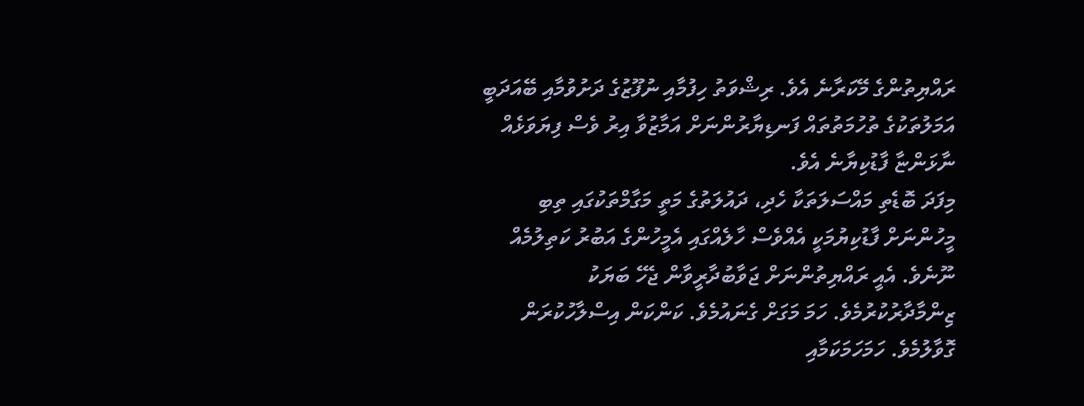ރައްޔިތުންގެ މޭކަރާނެ އެވެ. ރިޝްވަތު ހިފުމާއި ނުފޫޒުގެ ދަށުވުމާއި ބޭއަދަބީ އަމަލުތަކުގެ ތުހުމަތުތައް ފަނޑިޔާރުންނަށް އަމާޒުވާ އިރު ވެސް ފިޔަވަޅެއް ނާޅަންޏާ ފާޑުކިޔާނެ އެވެ.
މިފަދަ ބޮޑެތި މައްސަލަތަކާ ހެދި، ދައުލަތުގެ މަތީ މަގާމްތަކުގައި ތިބި މީހުންނަށް ފާޑުކިޔުމަކީ އެއްވެސް ހާލެއްގައި އެމީހުންގެ އަބުރު ކަތިލުމެއް ނޫނެވެ. އެއީ ރައްޔިތުންނަށް ޖަވާބުދާރީވާން ޖެހޭ ބަޔަކު ޒިންމާދާރުކުރުމެވެ. ހަމަ މަގަށް ގެނައުމެވެ. ކަންކަން އިސްލާހުކުރަން ގޮވާލުމެވެ. ހަމަހަމަކަމާއި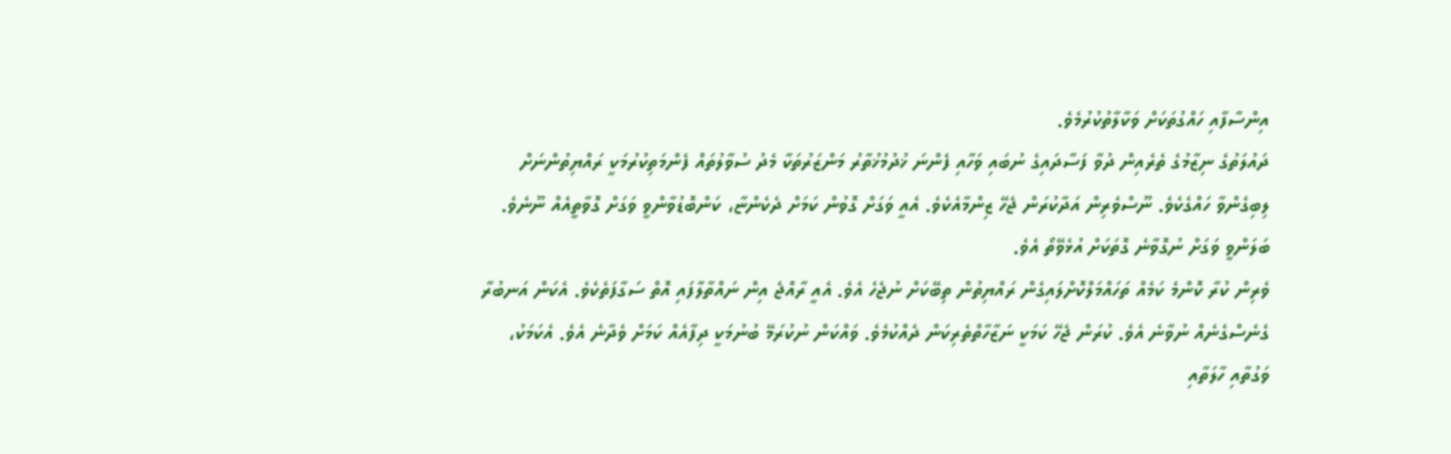އިންސާފާއި ހައްގުތަކަށް ވަކާލާތުކުރުމެވެ.
ދައުލަތުގެ ނިޒާމުގެ ތެރެއިން ދުވާ ފަސާދައިގެ ނުބައި ވަހާއި ފެންނަ ޚުދުމުޚުތާރު މަންޒަރުތަކާ މެދު ސުވާލުތައް ފެންމަތިކުރުމަކީ ރައްޔިތުންނަށް ލިބިގެންވާ ހައްގެކެވެ. ނޫސްވެރިން އަދާކުރަން ޖެހޭ ޒިންމާއެކެވެ. އެއީ ވަގަށް ގޮވުން ކަމަށް ދެކެންޏާ، ކަންބޮޑުވާންވީ ވަގަށް ގޮވާތީއެއް ނޫނެވެ. ބަލަންވީ ވަގަށް ނުގޮވާނެ ގޮތަކަށް އުޅެވޭތޯ އެވެ.
ވެރިން ކުރާ ކޮންމެ ކަމެއް ތަހައްމަލްކޮށްލައިގެން ރައްޔިތުން ތިބޭކަށް ނުޖެހެ އެވެ. އެއީ ރާއްޖެ އިން ނައްތާލާފައި އޮތް ސަގާފަތެކެވެ. އެކަން އަނބުރާ ގެނެސްގެނެއް ނުވާނެ އެވެ. ކުރަން ޖެހޭ ކަމަކީ ނަޒާހާތްތެރިކަން ދެއްކުމެވެ. ވައްކަން ނުކުރަމޭ ބުނުމަކީ ދިފާއެއް ކަމަށް ވެދާނެ އެވެ. އެކަމަކު، ވަގުތާއި ހާލަތާއި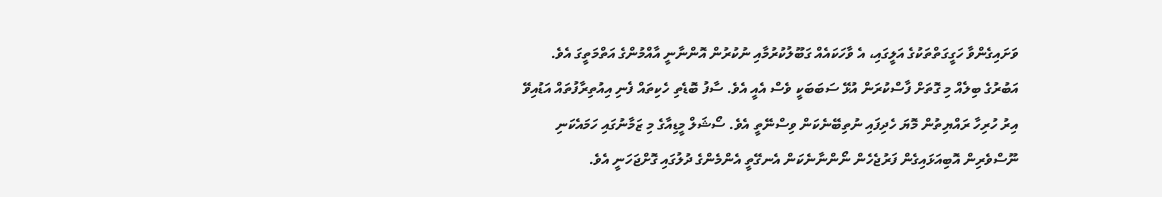ވަށައިގެންވާ ހަގީގަތްތަކުގެ އަލީގައި، އެ ވާހަކައެއް ގަބޫލުކުރުމާއި ނުކުރުން އޮންނާނީ އާއްމުންގެ އަތްމަތީގަ އެވެ.
އަބުރުގެ ބިލެއް މި ގޮތަށް ފާސްކުރަން އުޅޭ ސަބަބަކީ ވެސް އެއީ އެވެ. ސާފު ބޮޑެތި ހެކިތައް ފެނި އިއުތިރާފުތައް އަޑުއިވޭ އިރު ހުރިހާ ރައްޔިތުން މޮޔަ ހެދިފައި ނުތިބޭނެކަން ވިސްނޭތީ އެވެ. ސޯޝަލް މީޑިއާގެ މި ޒަމާނުގައި ހަމައެކަނި ނޫސްވެރިން އޮބިއަޅައިގެން ފަރުޖެހެން ނޯންނާނެކަން އެނގޭތީ އެންމެންގެ ދުލުގައި ގޮށްޖަހަނީ އެވެ.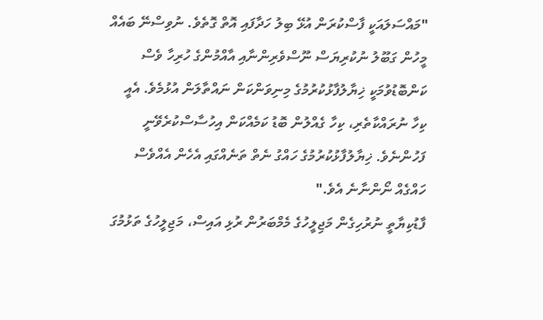"މައްސަލައަކީ ފާސްކުރަން އުޅޭ ބިލު ހަދާފައި އޮތް ގޮތެވެ. ނުވިސްނޭ ބައެއް މީހުން ގަބޫލު ނުކުރިޔަސް ނޫސްވެރިންނާއި އާއްމުންގެ ހުރިހާ ވެސް ކަންބޮޑުވުމަކީ ޚިޔާލުފާޅުކުރުމުގެ މިނިވަންކަން ނައްތާލަން އުޅުމެވެ. އެއީ ކިހާ ނުރައްކާތެރި، ކިހާ ގެއްލުން ބޮޑު ކަމެއްކަން އިހުސާސްކުރެވޭނީ ފަހުންނެވެ. ޚިޔާލުފާޅުކުރުމުގެ ހައްގު ނެތް ތަނެއްގައި އެހެން އެއްވެސް ހައްގެއް ނޯންނާނެ އެވެ."
ފާޑުކިޔާތީ ނުރުހިގެން މަޖިލީހުގެ މެމްބަރުން ރުޅި އައިސް، މަޖިލީހުގެ ތަޅުމުގަ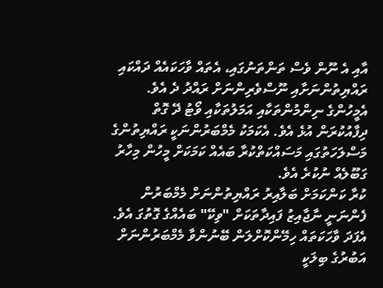އާއި އެ ނޫން ވެސް ތަންތަނުގައި، އެތައް ވާހަކައެއް ދައްކައި ރައްޔިތުންނަށާއި ނޫސްވެރިންނަށް ރައްދު ދެ އެވެ. އެމީހުންގެ ނިންމުންތަކާއި އަމަލުތަކާއި ވޯޓު ދޭ ގޮތް ދިފާއުކުރަން އުޅެ އެވެ. އެކަމަކު މެމްބަރުންނަކީ ރައްޔިތުންގެ މަސްލަހަތުގައި މަސައްކަތްކުރާ ބައެއް ކަމަކަށް މީހުން މިހާރު ގަބޫލެއް ނުކުރެ އެވެ.
ކުރާ ކަންކަމަށް ބަލާއިރު ރައްޔިތުންނަށް މެމްބަރުން ފެންނަނީ ނާޖާއިޒު ފައިދާތަކަށް "ވިކޭ" ބައެއްގެ ގޮތުގަ އެވެ. އެފަދަ ވާހަކަތައް ހިމޭންކޮށްލަން ބޭނުންވާ މެމްބަރުންނަށް އަބުރުގެ ބިލަކީ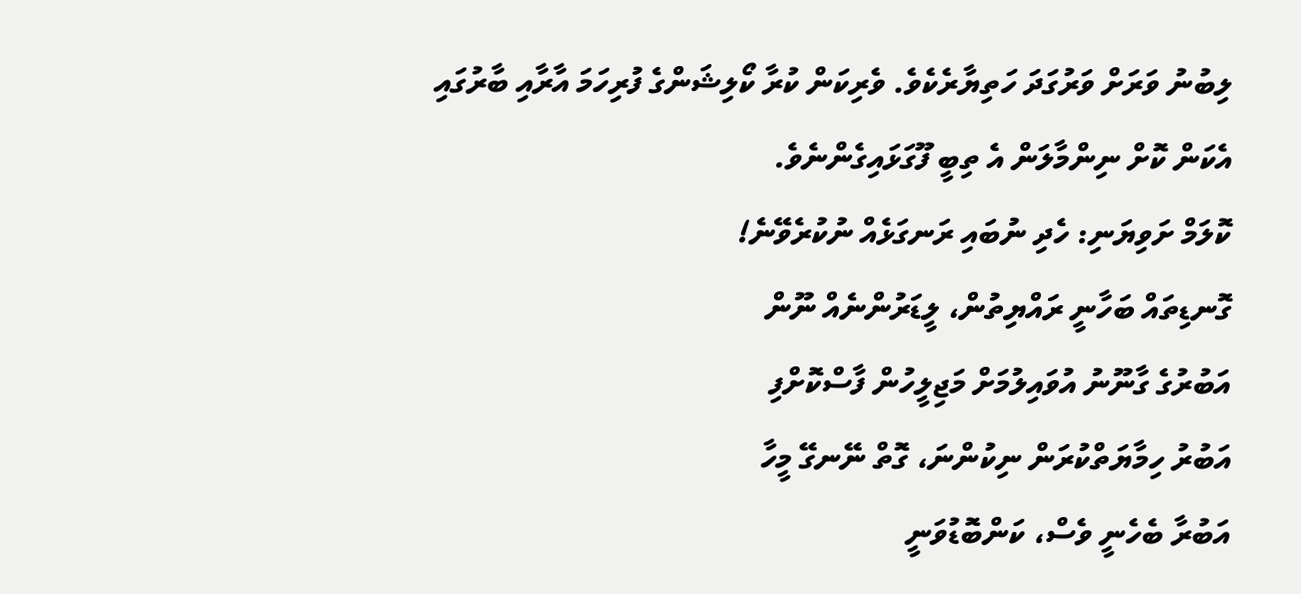ލިބުނު ވަރަށް ވަރުގަދަ ހަތިޔާރެކެވެ. ވެރިކަން ކުރާ ކޯލިޝަންގެ ފުރިހަމަ އާރާއި ބާރުގައި އެކަން ކޮށް ނިންމާލަން އެ ތިބީ ފޫގަޅައިގެންނެވެ.
ކޮލަމް ށަވިޔަނި: ހެދި ނުބައި ރަނގަޅެއް ނުކުރެވޭނެ!
ގޮނޑިތައް ބަހާނީ ރައްޔިތުން، ލީޑަރުންނެއް ނޫން
އަބުރުގެ ގާނޫނު އުވައިލުމަށް މަޖިލީހުން ފާސްކޮށްފި
އަބުރު ހިމާޔަތްކުރަން ނިކުންނަ، ގޮތް ނޭނގޭ މީހާ
އަބުރާ ބެހެނީ ވެސް، ކަންބޮޑުވަނީ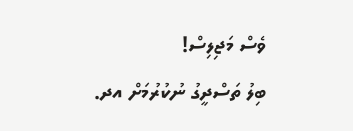ވެސް މަޖިލިސް!
ބިލު ތަސްދީގު ނުކުރުމަށް އދ.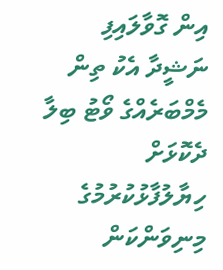އިން ގޮވާލައިފި
ނަޝީދާ އެކު ތިން މެމްބަރެއްގެ ވޯޓު ބިލާ ދެކޮޅަށް
ހިޔާލުފާޅުކުރުމުގެ މިނިވަންކަން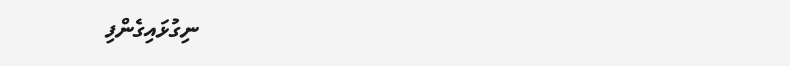ނިގުޅައިގެންފި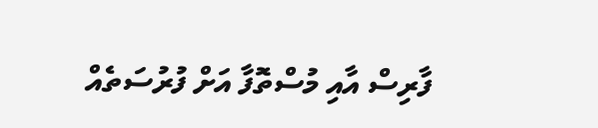ފާރިސް އާއި މުސްތޮފާ އަށް ފުރުސަތެއް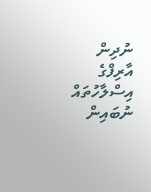ނުދިން
އާރިފްގެ އިސްލާހުތައް ނުބައިން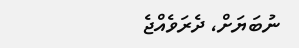ނުބަޔަށް، ދެރަވެއްޖެ